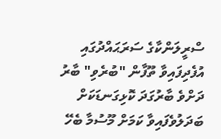ސްރީލަންކާގެ ސަރަޙައްދުގައި އުފެދިފައިވާ ތޫފާން "ބުރެވި" ބާރު ދަށްވެ ބާރުގަދަ ކޮޅިގަނޑަކަށް ބަދަލުވެފައިވާ ކަމަށް މޫސުމާ ބެހޭ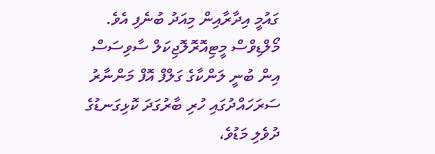ގައުމީ އިދާރާއިން މިއަދު ބުނެފި އެވެ.
މޯލްޑިވްސް މީޓިއޮރޮލޮޖިކަލް ސާވިސަސް އިން ބުނީ ލަންކާގެ ގަލްފް އޮފް މަންނާރު ސަރަހައްދުގައި ހުރި ބާރުގަދަ ކޮޅިގަނޑުގެ ދުވެލި މަޑުވެ،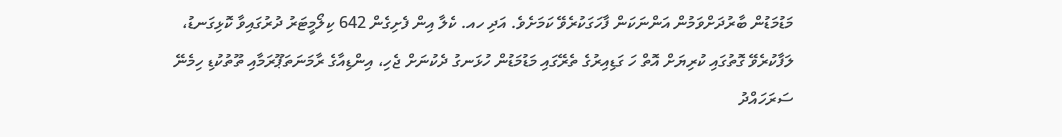މަޑުމަޑުން ބާރުދަށްވަމުން އަންނަކަން ފާހަގަކުރެވޭ ކަމަށެވެ. އަދި ހއ. ކެލާ އިން ފެށިގެން 642 ކިލޯމީޓަރު ދުރުގައިވާ ކޮޅިގަނޑު، ލަފާކުރެވޭ ގޮތުގައި ކުރިޔަށް އޮތް ހަ ގަޑިއިރުގެ ތެރޭގައި މަޑުމަޑުން ހުޅަނގު ދެކުނަށް ޖެހި، އިންޑިއާގެ ރާމަނަތަޕޫރަމާއި ތޫތުކުޑި ހިމެނޭ ސަރަހައްދު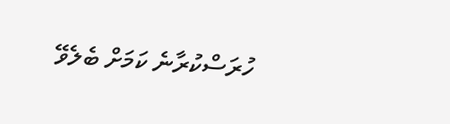ހުރަސްކުރާނެ ކަމަށް ބެލެވޭ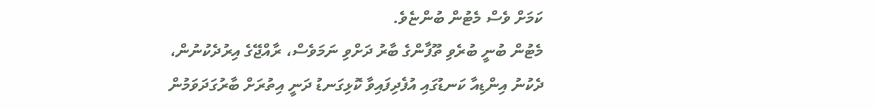ކަމަށް ވެސް މެޓުން ބުންޏެވެ.
މެޓުން ބުނީ ބުރެވި ތޫފާންގެ ބާރު ދަށްވި ނަމަވެސް، ރާއްޖޭގެ އިރުދެކުނުން، ދެކުނު އިންޑިއާ ކަނޑުގައި އުފެދިފައިވާ ކޮޅިގަނޑު ދަނީ އިތުރަށް ބާރުގަދަވަމުން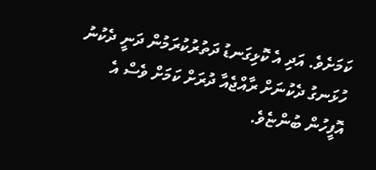ކަމަށެވެ. އަދި އެ ކޮޅިގަނޑު ދަތުރުކުރަމުން ދަނީ ދެކުނު ހުޅަނގު ދެކުނަށް ރާއްޖެއާ ދުރަށް ކަމަށް ވެސް އެ އޮފީހުން ބުންޏެވެ.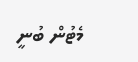މެޓުން ބުނީ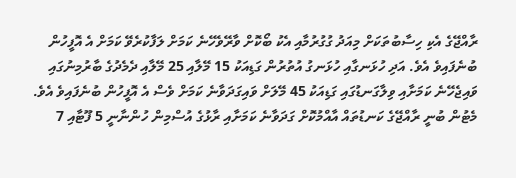ރާއްޖޭގެ އެކި ހިސާބުތަކަށް މިއަދު ގުގުރުމާއި އެކު ބޯކޮށް ވާރޭވެހޭނެ ކަމަށް ލަފާކުރެވޭ ކަމަށް އެ އޮފީހުން ބުނެފައިވެ އެވެ. އަދި ހުޅަނގާއި ހުޅަނގު އުތުރުން ގަޑިއަކު 15 މޭލާއި 25 މޭލާއި ދެމެދުގެ ބާރުމިނުގައި ވައިޖެހޭނެ ކަމަށާއި ވިލާގަނޑުގައި ގަޑިއަކު 45 މޭލަށް ވައިގަދަވާނެ ކަމަށް ވެސް އެ އޮފީހުން ބުނެފައިވެ އެވެ.
މެޓުން ބުނީ ރާއްޖޭގެ ކަނޑުތައް އާއްމުކޮށް ގަދަވާނެ ކަމަށާއި ރާޅުގެ އުސްމިން ހުންނާނީ 5 ފޫޓާއި 7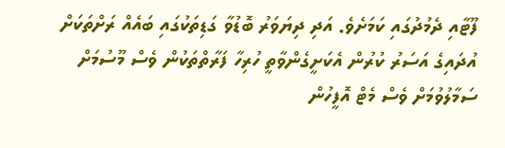ފޫޓާއި ދެމުދުގައި ކަމަށެވެ. އަދި ދިޔަވަރު ބޮޑުވާ ގަޑިތަކުގައި ބައެއް ރަށްތަކަށް އުދައިގެ އަސަރު ކުރުން އެކަށީގެންވާތީ ހުރިހާ ފަރާތްތަކުން ވެސް މޫސުމަށް ސަމާލުވުމަށް ވެސް މެޓް އޮފީހުން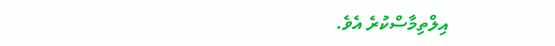އިލްތިމާސްކުރެ އެވެ.